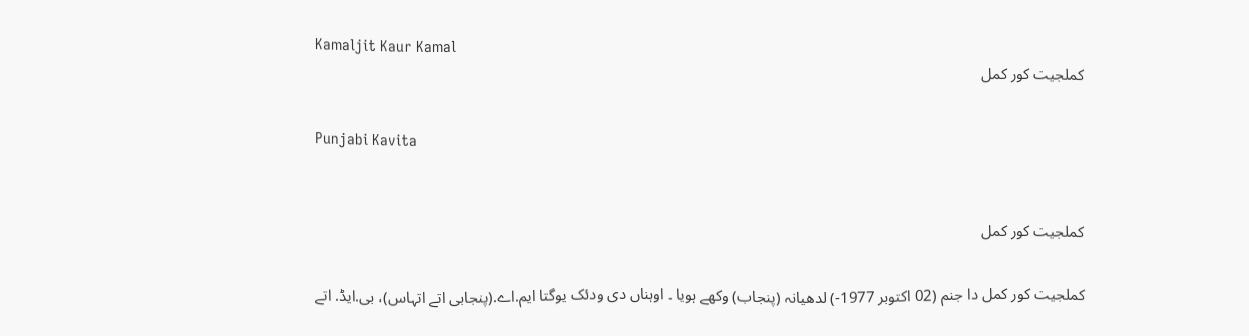Kamaljit Kaur Kamal
کملجیت کور کمل

Punjabi Kavita


کملجیت کور کمل

کملجیت کور کمل دا جنم (02 اکتوبر 1977-) لدھیانہ (پنجاب) وکھے ہویا ۔ اوہناں دی ودئک یوگتا ایم.اے.(پنجابی اتے اتہاس)، بی.ایڈ. اتے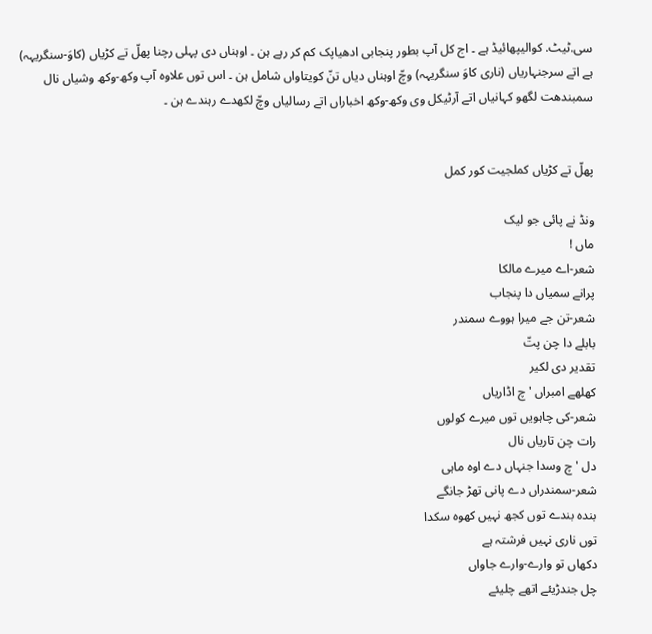سی.ٹیٹ. کوالیپھائیڈ ہے ۔ اج کل آپ بطور پنجابی ادھیاپک کم کر رہے ہن ۔ اوہناں دی پہلی رچنا پھلّ تے کڑیاں (کاوَ-سنگریہہ) ہے اتے سرجنہاریاں (ناری کاوَ سنگریہہ) وچّ اوہناں دیاں تنّ کویتاواں شامل ہن ۔ اس توں علاوہ آپ وکھ-وکھ وشیاں نال سمبندھت لگھو کہانیاں اتے آرٹیکل وی وکھ-وکھ اخباراں اتے رسالیاں وچّ لکھدے رہندے ہن ۔


پھلّ تے کڑیاں کملجیت کور کمل

ونڈ نے پائی جو لیک
ماں !
شعر-اے میرے مالکا
پرانے سمیاں دا پنجاب
شعر-تن جے میرا ہووے سمندر
بابلے دا چن پتّ
تقدیر دی لکیر
کھلھے امبراں 'چ اڈاریاں
شعر-کی چاہویں توں میرے کولوں
رات چن تاریاں نال
دل 'چ وسدا جنہاں دے اوہ ماہی
شعر-سمندراں دے پانی تھڑ جانگے
بندہ بندے توں کجھ نہیں کھوہ سکدا
توں ناری نہیں فرشتہ ہے
دکھاں تو وارے-وارے جاواں
چل جندڑیئے اتھے چلیئے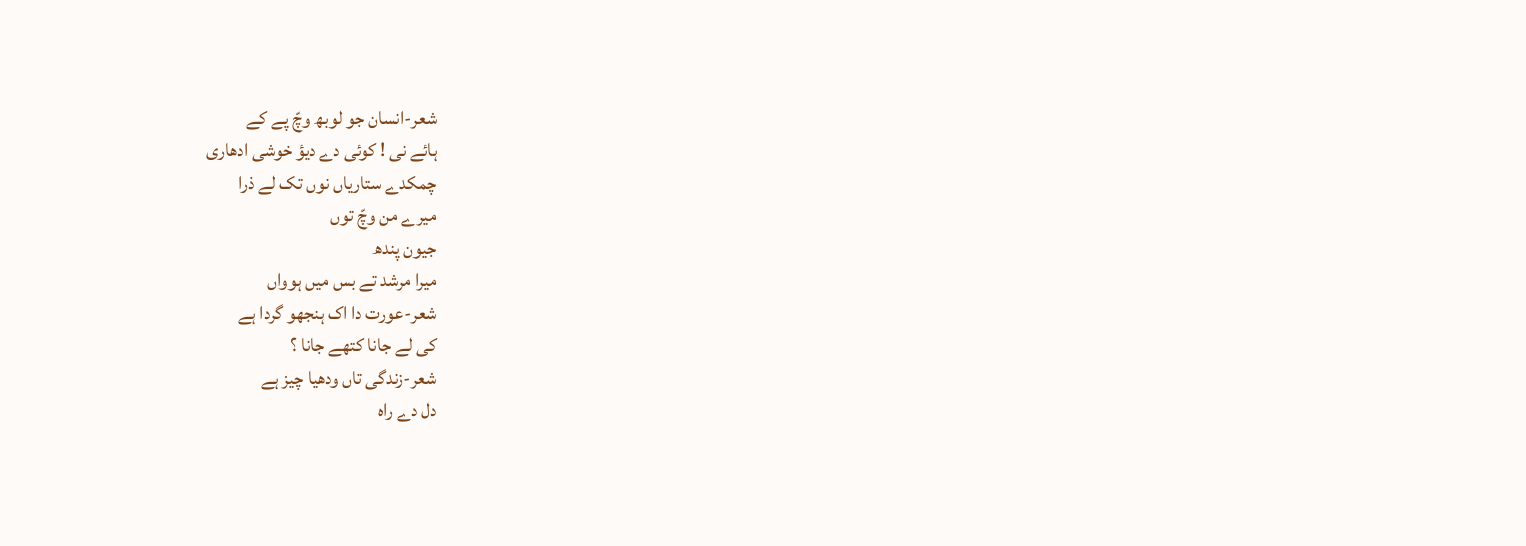شعر-انسان جو لوبھ وچّ پے کے
ہائے نی ! کوئی دے دیؤ خوشی ادھاری
چمکدے ستاریاں نوں تک لے ذرا
میرے من وچّ توں
جیون پندھ
میرا مرشد تے بس میں ہوواں
شعر-عورت دا اک ہنجھو گردا ہے
کی لے جانا کتھے جانا ؟
شعر-زندگی تاں ودھیا چیز ہے
دل دے راہ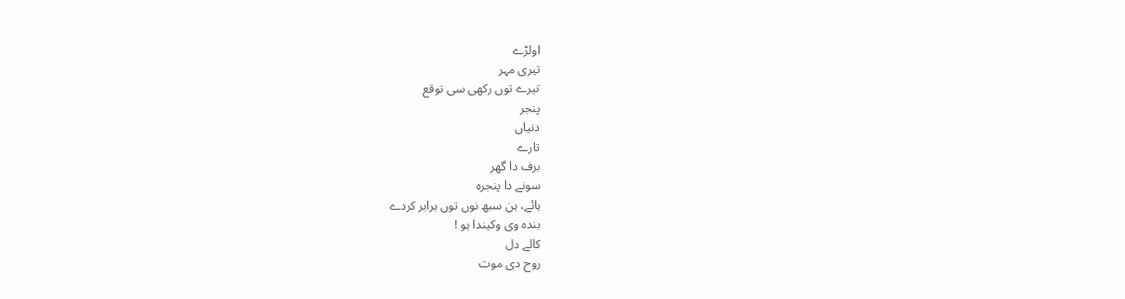اولڑے
تیری مہر
تیرے توں رکھی سی توقع
پنجر
دنیاں
تارے
برف دا گھر
سونے دا پنجرہ
ہائے، ہن سبھ نوں توں برابر کردے
بندہ وی وکیندا ہو !
کالے دل
روح دی موت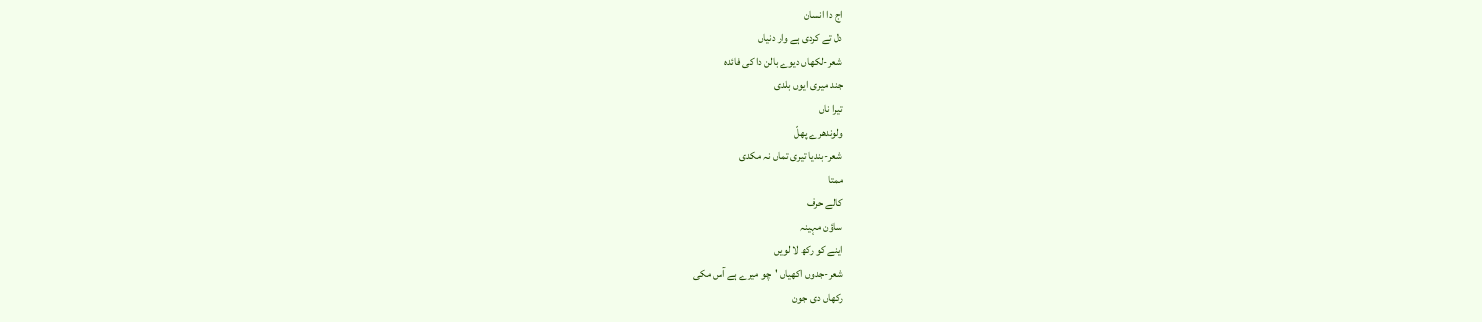اج دا انسان
دل تے کردی ہے وار دنیاں
شعر-لکھاں دیوے بالن دا کی فائدہ
جند میری ایوں بلدی
تیرا ناں
ولوندھرے پھلّ
شعر-بندیا تیری تماں نہ مکدی
ممتا
کالے حرف
ساؤن مہینہ
اینے کو رکھ لا لویں
شعر-جدوں اکھیاں 'چو میرے ہے آس مکی
رکھاں دی جون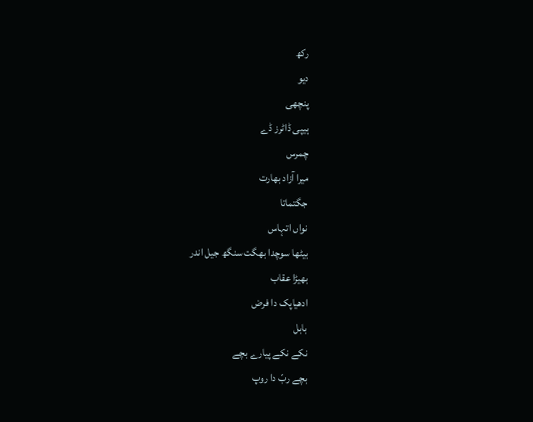رکھ
دیو
پنچھی
ہیپی ڈاٹرز ڈے
چمرس
میرا آزاد بھارت
جگتماتا
نواں اتہاس
بیٹھا سوچدا بھگت سنگھ جیل اندر
بھیڑا عقاب
ادھیاپک دا فرض
بابل
نکے نکے پیارے بچے
بچے ربّ دا روپ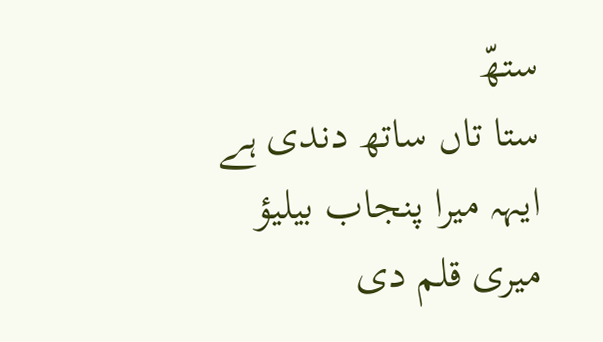ستھّ
ستا تاں ساتھ دندی ہے
ایہہ میرا پنجاب بیلیؤ
میری قلم دی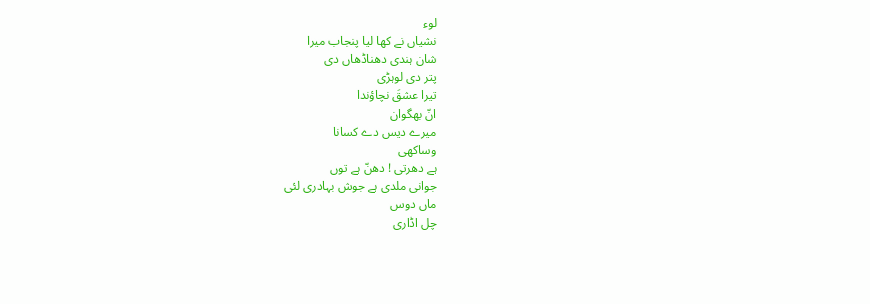لوء
نشیاں نے کھا لیا پنجاب میرا
شان ہندی دھناڈھاں دی
پتر دی لوہڑی
تیرا عشقَ نچاؤندا
انّ بھگوان
میرے دیس دے کسانا
وساکھی
ہے دھرتی ! دھنّ ہے توں
جوانی ملدی ہے جوش بہادری لئی
ماں دوس
چل اڈاری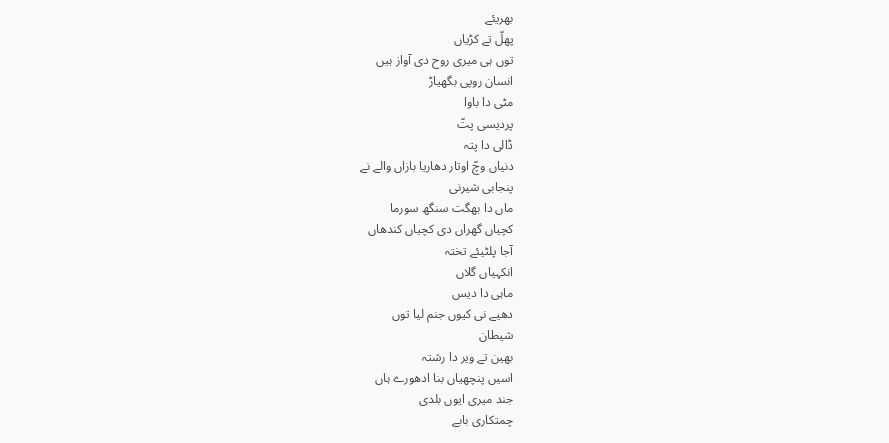بھریئے
پھلّ تے کڑیاں
توں ہی میری روح دی آواز ہیں
انسان روپی بگھیاڑ
مٹی دا باوا
پردیسی پتّ
ڈالی دا پتہ
دنیاں وچّ اوتار دھاریا بازاں والے نے
پنجابی شیرنی
ماں دا بھگت سنگھ سورما
کچیاں گھراں دی کچیاں کندھاں
آجا پلٹیئے تختہ
انکہیاں گلاں
ماہی دا دیس
دھیے نی کیوں جنم لیا توں
شیطان
بھین تے ویر دا رشتہ
اسیں پنچھیاں بنا ادھورے ہاں
جند میری ایوں بلدی
چمتکاری بابے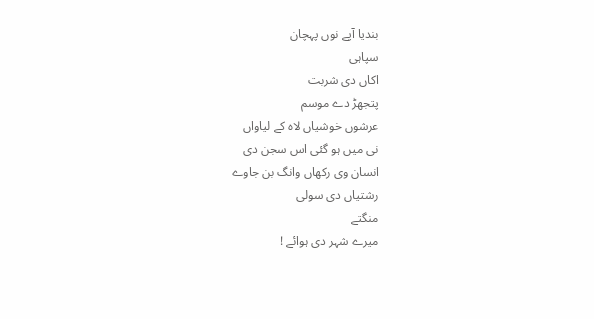بندیا آپے نوں پہچان
سپاہی
اکاں دی شربت
پتجھڑ دے موسم
عرشوں خوشیاں لاہ کے لیاواں
نی میں ہو گئی اس سجن دی
انسان وی رکھاں وانگ بن جاوے
رشتیاں دی سولی
منگتے
میرے شہر دی ہوائے !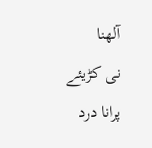آلھنا
نی کڑیئے
پرانا درد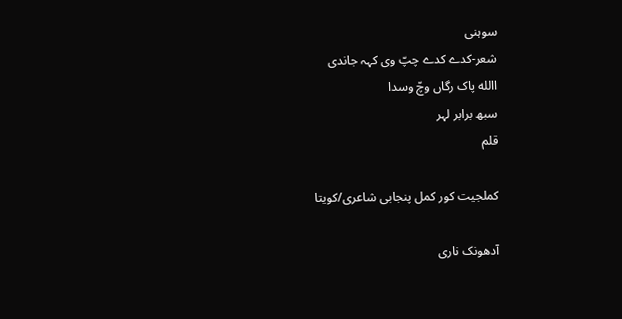سوہنی
شعر-کدے کدے چپّ وی کہہ جاندی
االله پاک رگاں وچّ وسدا
سبھ برابر لہر
قلم

کملجیت کور کمل پنجابی شاعری/کویتا

آدھونک ناری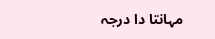مہانتا دا درجہ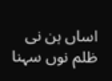اساں ہن نی ظلم نوں سہنا